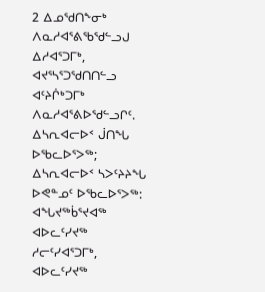2 ᐃᓄᖁᑎᖕᓂᒃ ᐱᓇᓱᐊᕐᕕᖃᖁᓪᓗᒍ ᐃᓱᐊᕐᑐᒥᒃ, ᐊᔪᕐᓴᕐᑐᖁᑎᑎᓪᓗ ᐊᑦᔨᒌᒃᑐᒥᒃ ᐱᓇᓱᐊᕐᕕᐅᖁᓪᓗᒋᑦ.
ᐃᓴᕆᐊᓕᐅᑉ ᒎᑎᖓ ᐅᖃᓚᐅᕐᐳᖅ; ᐃᓴᕆᐊᓕᐅᑉ ᓴᐳᑦᔨᔨᖓ ᐅᕙᓐᓄᑦ ᐅᖃᓚᐅᕐᐳᖅ: ᐊᖓᔪᖅᑳᕐᔪᐊᖅ ᐊᐅᓚᑦᓯᔪᖅ ᓱᓕᑦᓯᐊᕐᑐᒥᒃ, ᐊᐅᓚᑦᓯᔪᖅ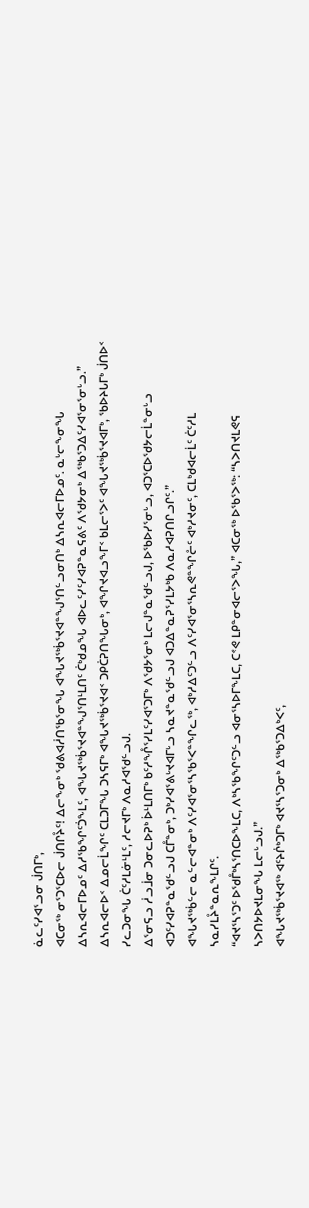ᓈᓚᑦᓯᐊᕐᓗᓂ ᒎᑎᒥᒃ,
ᐊᑕᓂᖅ ᓂᕐᑐᕐᑕᐅᓕ ᒎᑎᒋᔧᑦ! ᐃᓕᖕᓂᒃ ᖁᕕᐊᓲᑎᖃᕐᓂᖓ ᐊᖓᔪᖅᑳᕐᔪᐊᓐᖑᕐᑎᓪᓗᓂᑎᒃ ᐃᓴᕆᐊᓕᒥᐅᓄᑦ. ᓇᒡᓕᖕᓂᖓ ᐃᓴᕆᐊᓕᒥᐅᓄᑦ ᐃᓱᖃᖏᑦᑑᖕᒪᑦ, ᐊᖓᔪᖅᑳᕐᔪᐊᓐᖑᕐᑎᒻᒪᑎᑦ ᑖᒃᑯᓄᖓ ᐊᐅᓚᑦᓯᑦᓯᐊᕈᓐᓇᕋᕕᑦ ᐱᖁᔭᓂᒃ ᐃᖅᑲᕐᑐᐃᑦᓯᐊᕐᓂᕐᓂᒡᓗ.”
ᐃᓴᕆᐊᓕᐅᑉ ᐃᓄᓕᒫᖏᑦ ᑕᒪᑐᒥᖓ ᑐᓴᕋᒥᒃ ᐊᖓᔪᖅᑳᕐᔪᐊᑉ ᑐᑭᑖᕈᑎᖓᓂᒃ, ᐊᖏᔪᐊᓗᖕᒥᑉ ᑲᒪᓕᕐᐳᑦ ᐊᖓᔪᖅᑳᕐᔪᐊᒥᒃ, ᖃᐅᔨᒐᒥᒃ ᒎᑎᐅᑉ ᓯᓚᑐᓂᖓ ᑖᑦᓱᒪᓃᒻᒪᑦ, ᓱᓕᔪᒥᒃ ᐱᓇᓱᐊᖁᓪᓗᒍ.
ᐃᕐᓂᕋᓗ ᓲᓗᒨᓂ ᑐᓂᓚᐅᕈᒃ ᐆᒻᒪᑎᒥᒃ ᑲᑦᓱᖎᕐᓯᒪᑦᓯᐊᕐᑐᒥᒃ ᐱᖁᔭᕐᓂᒃ ᒪᓕᒍᓐᓇᖁᓪᓗᒍ, ᐅᖃᐅᓯᕐᓂᒡᓗ, ᐊᑐᕐᑕᐅᖁᔭᓕᒫᓐᓂᒡᓗ ᐊᑐᑦᓯᐊᕈᓐᓇᖁᓪᓗᒍ ᑕᒤᓐᓂᒃ, ᑐᒃᓯᐊᕐᕕᒡᔪᐊᒥᒡᓗ ᓴᓇᔪᓐᓇᖁᓪᓗᒍ ᐊᑐᐃᓐᓇᕈᕐᓯᒪᔭᒃᑲ ᐱᓇᓱᐊᕈᑎᒋᓗᒋᑦ.”
ᐊᖓᔪᖅᑳᓪᓕ ᓇᓪᓕᐊᓐᓂᒃ ᐱᑦᓯᐊᕐᓂᕐᓴᖃᕐᐸᓐᖏᓚᖅ, ᐊᒃᓱᐃᑦᑐᓪᓗ ᐱᑦᓯᐊᕐᓂᕐᓴᕆᕙᓐᖏᓔᑦ ᐊᒃᓱᔪᓂᑦ, ᑕᒪᒃᑯᐊᓕᒫᑦ ᑖᑦᓱᒪ ᓴᓇᓯᒪᔧᓐᓇᕆᖕᒪᒋᑦ.
“ᐊᔪᕐᓴᕐᑐᑦ ᐅᖁᒤᒃᓴᕐᑎᑕᐅᖕᒪᑕ, ᐱᒃᓴᖃᖏᑦᑐᓪᓗ ᐊᓂᕐᓴᐅᒥᖕᒪᑕ, ᑕᕝᕙ ᒪᑭᓐᓂᐊᓕᕐᐳᖓ,” ᐊᑕᓂᖅ ᐅᖃᕐᐳᖅ: “ᓴᐳᑎᔪᒪᕙᕋ ᓴᐳᑎᔭᐅᔪᒪᓂᖓ ᒪᓕᒡᓗᒍ.”
ᐊᖓᔪᖅᑳᕐᔪᐊᖅ ᐊᑦᔨᒌᒃᑐᒥᒃ ᐊᔪᕐᓴᕐᑐᓂᒃ ᐃᖅᑲᕐᑐᐃᒃᐸᑦ,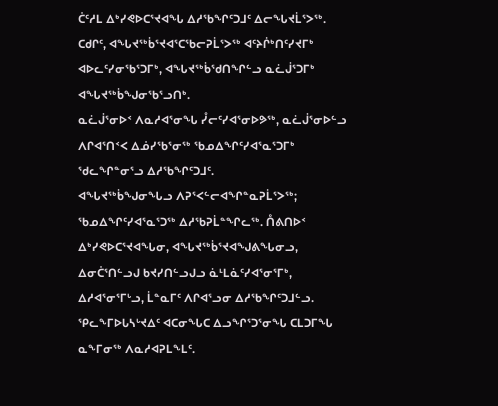ᑖᑦᓱᒪ ᐃᒃᓯᕙᐅᑕᕐᔪᐊᖓ ᐃᓱᖃᖏᑦᑐᒧᑦ ᐃᓕᖓᔪᒫᕐᐳᖅ.
ᑕᑯᒋᑦ, ᐊᖓᔪᖅᑳᕐᔪᐊᕐᑕᖃᓕᕈᒫᕐᐳᖅ ᐊᑦᔨᒌᒃᑎᑦᓯᔪᒥᒃ ᐊᐅᓚᑦᓯᓂᖃᕐᑐᒥᒃ, ᐊᖓᔪᖅᑳᖁᑎᖏᓪᓗ ᓇᓛᒎᕐᑐᒥᒃ ᐊᖓᔪᖅᑳᖑᓂᖃᕐᓗᑎᒃ.
ᓇᓛᒎᕐᓂᐅᑉ ᐱᓇᓱᐊᕐᓂᖓ ᓮᓕᑦᓯᐊᕐᓂᐅᕗᖅ, ᓇᓛᒎᕐᓂᐅᓪᓗ ᐱᒋᐊᕐᑎᑉᐸ ᐃᓅᓯᖃᕐᓂᖅ ᖃᓄᐃᖏᑦᓯᐊᕐᓇᕐᑐᒥᒃ ᖁᓚᖏᓐᓂᕐᓗ ᐃᓱᖃᖏᑦᑐᒧᑦ.
ᐊᖓᔪᖅᑳᖑᓂᖓᓗ ᐱᕈᕐᐸᓪᓕᐊᖏᓐᓇᕈᒫᕐᐳᖅ; ᖃᓄᐃᖏᑦᓯᐊᕐᓇᕐᑐᖅ ᐃᓱᖃᕈᒫᓐᖏᓚᖅ. ᑍᕕᑎᐅᑉ ᐃᒃᓯᕙᐅᑕᕐᔪᐊᖓᓂ, ᐊᖓᔪᖅᑳᕐᔪᐊᖑᕕᖓᓂᓗ, ᐃᓂᑖᕐᑎᓪᓗᒍ ᑲᔪᓯᑎᓪᓗᒍᓗ ᓈᒻᒪᓈᑦᓯᐊᕐᓂᕐᒥᒃ, ᐃᓱᐊᕐᓂᕐᒥᒡᓗ, ᒫᓐᓇᒥᑦ ᐱᒋᐊᕐᓗᓂ ᐃᓱᖃᖏᑦᑐᒧᓪᓗ. ᕿᓚᖕᒥᐅᒐᓴᒡᔪᐃᑦ ᐊᑕᓂᖓᑕ ᐃᓗᖏᕐᑐᕐᓂᖓ ᑕᒪᑐᒥᖓ ᓇᖕᒥᓂᖅ ᐱᓇᓱᐊᕈᒪᖕᒪᑦ.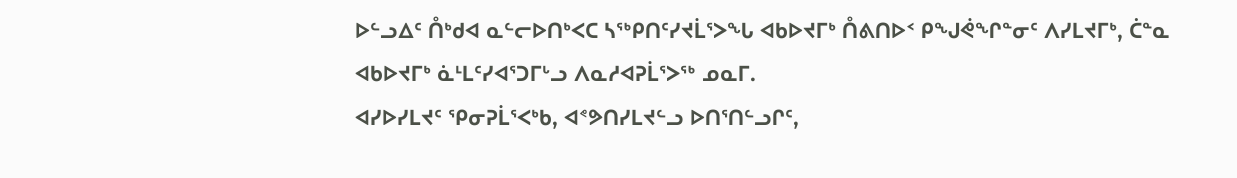ᐅᓪᓗᐃᑦ ᑍᒃᑯᐊ ᓇᓪᓕᐅᑎᒃᐸᑕ ᓴᖅᑭᑎᑦᓯᔪᒫᕐᐳᖓ ᐊᑲᐅᔪᒥᒃ ᑍᕕᑎᐅᑉ ᑭᖑᕚᖏᓐᓂᑦ ᐱᓯᒪᔪᒥᒃ, ᑖᓐᓇ ᐊᑲᐅᔪᒥᒃ ᓈᒻᒪᑦᓯᐊᕐᑐᒥᒡᓗ ᐱᓇᓱᐊᕈᒫᕐᐳᖅ ᓄᓇᒥ.
ᐊᓯᐅᓯᒪᔪᑦ ᕿᓂᕈᒫᕐᐸᒃᑲ, ᐊᕝᕗᑎᓯᒪᔪᓪᓗ ᐅᑎᕐᑎᓪᓗᒋᑦ,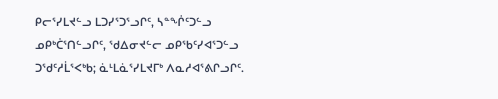ᑭᓕᕐᓯᒪᔪᓪᓗ ᒪᑐᓯᕐᑐᕐᓗᒋᑦ, ᓴᓐᖐᑦᑐᓪᓗ ᓄᑭᒃᑖᕐᑎᓪᓗᒋᑦ, ᖁᐃᓂᔪᓪᓕ ᓄᑭᖃᑦᓯᐊᕐᑐᓪᓗ ᑐᖁᑦᓱᒫᕐᐸᒃᑲ; ᓈᒻᒪᓈᕐᓯᒪᔪᒥᒃ ᐱᓇᓱᐊᕐᕕᒋᓗᒋᑦ.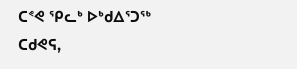ᑕᕝᕙ ᕿᓚᒃ ᐅᒃᑯᐃᕐᑐᖅ ᑕᑯᕙᕋ,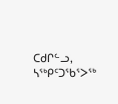ᑕᑯᒋᓪᓗ, ᓴᖅᑭᑦᑐᖃᕐᐳᖅ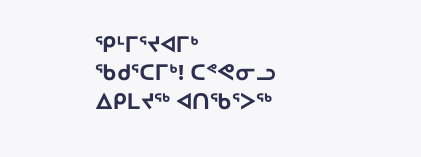ᕿᒻᒥᕐᔪᐊᒥᒃ ᖃᑯᕐᑕᒥᒃ! ᑕᕝᕙᓂᓗ ᐃᑭᒪᔪᖅ ᐊᑎᖃᕐᐳᖅ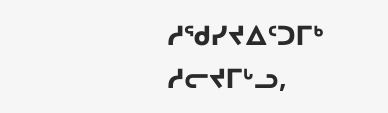ᓱᖁᓯᔪᐃᑦᑐᒥᒃ ᓱᓕᔪᒥᒡᓗ,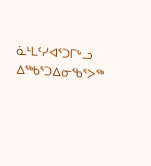ᓈᒻᒪᑦᓯᐊᕐᑐᒥᒡᓗ ᐃᖅᑲᕐᑐᐃᓂᖃᕐᐳᖅ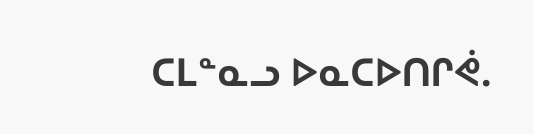ᑕᒪᓐᓇᓗ ᐅᓇᑕᐅᑎᒋᕚ.